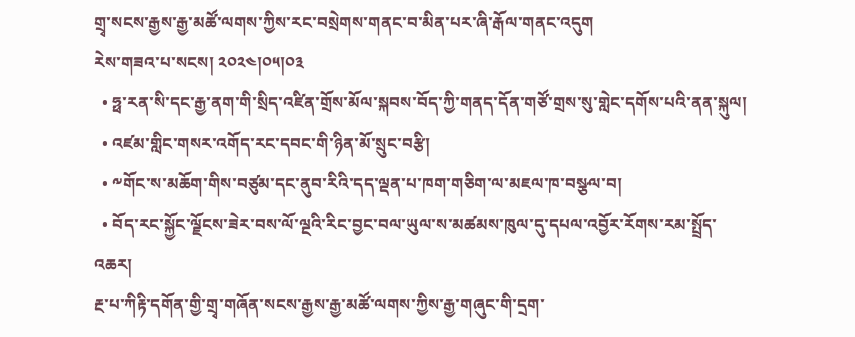གྲྭ་སངས་རྒྱས་རྒྱ་མཚོ་ལགས་ཀྱིས་རང་བསྲེགས་གནང་བ་མིན་པར་ཞི་རྒོལ་གནང་འདུག
རེས་གཟའ་པ་སངས། ༢༠༢༤།༠༥།༠༣
  • ཧྥ་རན་སི་དང་རྒྱ་ནག་གི་སྲིད་འཛིན་གྲོས་མོལ་སྐབས་བོད་ཀྱི་གནད་དོན་གཙོ་གྲས་སུ་གླེང་དགོས་པའི་ནན་སྐུལ།
  • འཛམ་གླིང་གསར་འགོད་རང་དབང་གི་ཉིན་མོ་སྲུང་བརྩི།
  • ༸གོང་ས་མཆོག་གིས་བཙུམ་དང་ནུབ་རིའི་དད་ལྡན་པ་ཁག་གཅིག་ལ་མཇལ་ཁ་བསྩལ་བ།
  • བོད་རང་སྐྱོང་ལྗོངས་ཟེར་བས་ལོ་ལྔའི་རིང་བྱང་བལ་ཡུལ་ས་མཚམས་ཁུལ་དུ་དཔལ་འབྱོར་རོགས་རམ་སྤྲོད་འཆར།
རྔ་པ་ཀིརྟི་དགོན་གྱི་གྲྭ་གཞོན་སངས་རྒྱས་རྒྱ་མཚོ་ལགས་ཀྱིས་རྒྱ་གཞུང་གི་དྲག་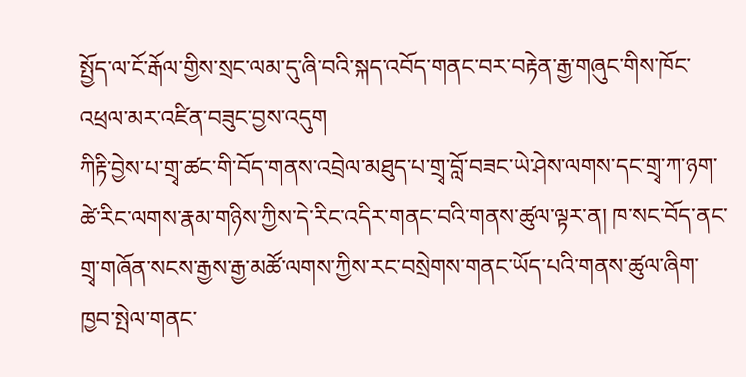སྤྱོད་ལ་ངོ་རྒོལ་གྱིས་སྲང་ལམ་དུ་ཞི་བའི་སྐད་འབོད་གནང་བར་བརྟེན་རྒྱ་གཞུང་གིས་ཁོང་འཕྲལ་མར་འཛིན་བཟུང་བྱས་འདུག
ཀིརྟི་བྱེས་པ་གྲྭ་ཚང་གི་བོད་གནས་འབྲེལ་མཐུད་པ་གྲྭ་བློ་བཟང་ཡེ་ཤེས་ལགས་དང་གྲྭ་ཀ་ཉག་ཚེ་རིང་ལགས་རྣམ་གཉིས་ཀྱིས་དེ་རིང་འདིར་གནང་བའི་གནས་ཚུལ་ལྟར་ན། ཁ་སང་བོད་ནང་གྲྭ་གཞོན་སངས་རྒྱས་རྒྱ་མཚོ་ལགས་ཀྱིས་རང་བསྲེགས་གནང་ཡོད་པའི་གནས་ཚུལ་ཞིག་ཁྱབ་སྤེལ་གནང་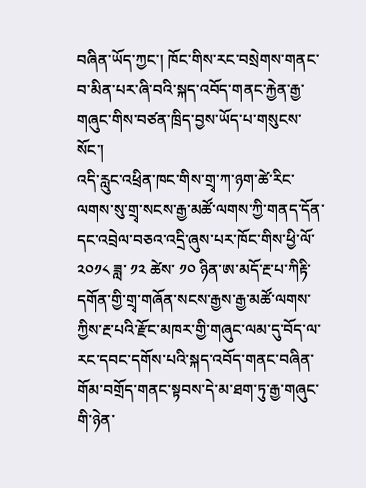བཞིན་ཡོད་ཀྱང་། ཁོང་གིས་རང་བསྲེགས་གནང་བ་མིན་པར་ཞི་བའི་སྐད་འབོད་གནང་རྐྱེན་རྒྱ་གཞུང་གིས་བཙན་ཁྲིད་བྱས་ཡོད་པ་གསུངས་སོང་།
འདི་རླུང་འཕྲིན་ཁང་གིས་གྲྭ་ཀ་ཉག་ཚེ་རིང་ལགས་སུ་གྲྭ་སངས་རྒྱ་མཚོ་ལགས་ཀྱི་གནད་དོན་དང་འབྲེལ་བཅའ་འདྲི་ཞུས་པར་ཁོང་གིས་ཕྱི་ལོ་ ༢༠༡༨ ཟླ་ ༡༢ ཚེས་ ༡༠ ཉིན་ཨ་མདོ་རྔ་པ་ཀིརྟི་དགོན་གྱི་གྲྭ་གཞོན་སངས་རྒྱས་རྒྱ་མཚོ་ལགས་ཀྱིས་རྔ་པའི་རྫོང་མཁར་གྱི་གཞུང་ལམ་དུ་བོད་ལ་རང་དབང་དགོས་པའི་སྐད་འབོད་གནང་བཞིན་གོམ་བགྲོད་གནང་སྟབས་དེ་མ་ཐག་ཏུ་རྒྱ་གཞུང་གི་ཉེན་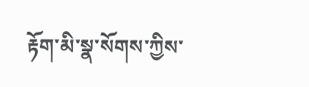རྟོག་མི་སྣ་སོགས་ཀྱིས་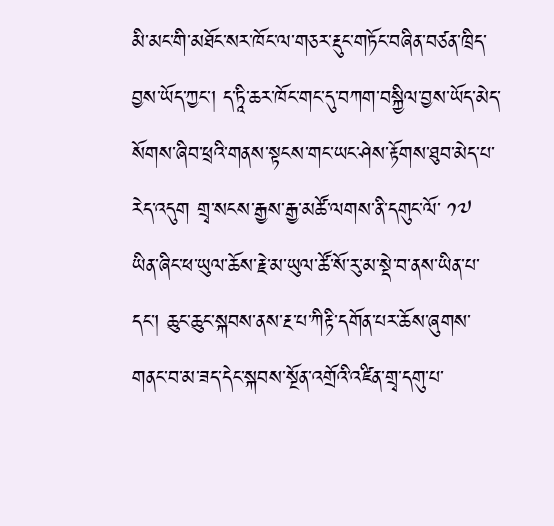མི་མང་གི་མཐོང་སར་ཁོང་ལ་གཅར་རྡུང་གཏོང་བཞིན་བཙན་ཁྲིད་བྱས་ཡོད་ཀྱང་། ད་ཏཱི་ཆར་ཁོང་གང་དུ་བཀག་བསྐྱིལ་བྱས་ཡོད་མེད་སོགས་ཞིབ་ཕྲའི་གནས་སྟངས་གང་ཡང་ཤེས་རྟོགས་ཐུབ་མེད་པ་རེད་འདུག གྲྭ་སངས་རྒྱས་རྒྱ་མཚོ་ལགས་ནི་དགུང་ལོ་ ༡༧ ཡིན་ཞིང་ཕ་ཡུལ་ཆོས་རྗེ་མ་ཡུལ་ཚོ་སོ་རུ་མ་སྡེ་བ་ནས་ཡིན་པ་དང་། ཆུང་ཆུང་སྐབས་ནས་རྔ་པ་ཀིརྟི་དགོན་པར་ཆོས་ཞུགས་གནང་བ་མ་ཟད་དེང་སྐབས་སྔོན་འགྲོའི་འཛིན་གྲྭ་དགུ་པ་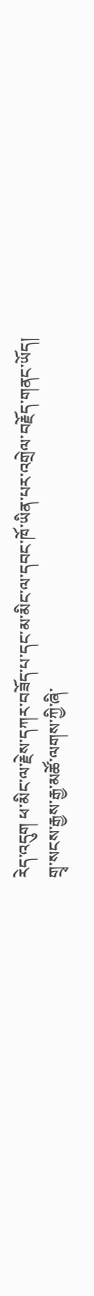རེད་འདུག ཕ་མིང་ལ་རྗེས་དཀར་བཟོད་པ་དང་མ་མིང་ལ་དབང་ཁོ་ཡིན་པར་འགྲེལ་བརྗོད་གནང་ཡོད།
གྲྭ་སངས་རྒྱས་རྒྱ་མཚོ་ལགས་ཀྱི་ཞི་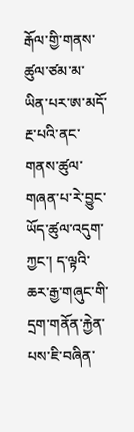རྒོལ་གྱི་གནས་ཚུལ་ཙམ་མ་ཡིན་པར་ཨ་མདོ་རྔ་པའི་ནང་གནས་ཚུལ་གཞན་པ་རེ་བྱུང་ཡོད་ཚུལ་འདུག་ཀྱང་། ད་ལྟའི་ཆར་རྒྱ་གཞུང་གི་དྲག་གནོན་རྐྱེན་པས་ཇི་བཞིན་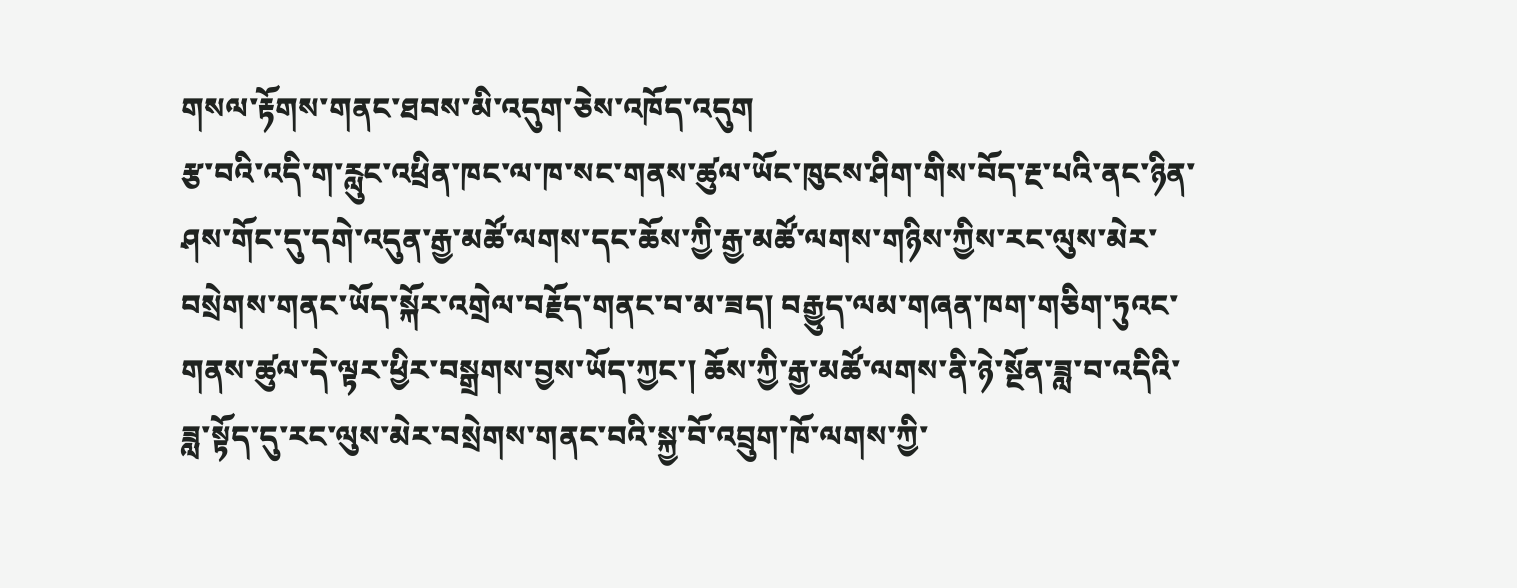གསལ་རྟོགས་གནང་ཐབས་མི་འདུག་ཅེས་འཁོད་འདུག
རྩ་བའི་འདི་ག་རླུང་འཕྲིན་ཁང་ལ་ཁ་སང་གནས་ཚུལ་ཡོང་ཁུངས་ཤིག་གིས་བོད་རྔ་པའི་ནང་ཉིན་ཤས་གོང་དུ་དགེ་འདུན་རྒྱ་མཚོ་ལགས་དང་ཆོས་ཀྱི་རྒྱ་མཚོ་ལགས་གཉིས་ཀྱིས་རང་ལུས་མེར་བསྲེགས་གནང་ཡོད་སྐོར་འགྲེལ་བརྗོད་གནང་བ་མ་ཟད། བརྒྱུད་ལམ་གཞན་ཁག་གཅིག་ཏུའང་གནས་ཚུལ་དེ་ལྟར་ཕྱིར་བསྒྲགས་བྱས་ཡོད་ཀྱང་། ཆོས་ཀྱི་རྒྱ་མཚོ་ལགས་ནི་ཉེ་སྔོན་ཟླ་བ་འདིའི་ཟླ་སྟོད་དུ་རང་ལུས་མེར་བསྲེགས་གནང་བའི་སྐྱ་བོ་འབྲུག་ཁོ་ལགས་ཀྱི་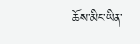ཆོས་མིང་ཡིན་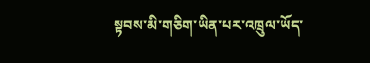སྟབས་མི་གཅིག་ཡིན་པར་འཁྲུལ་ཡོད་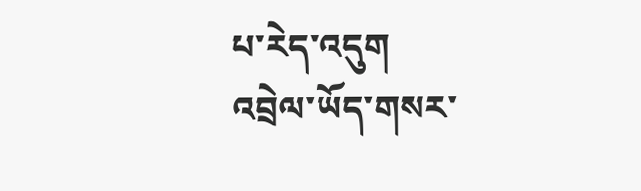པ་རེད་འདུག
འབྲེལ་ཡོད་གསར་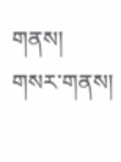གནས།
གསར་གནས།